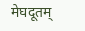मेघदूतम्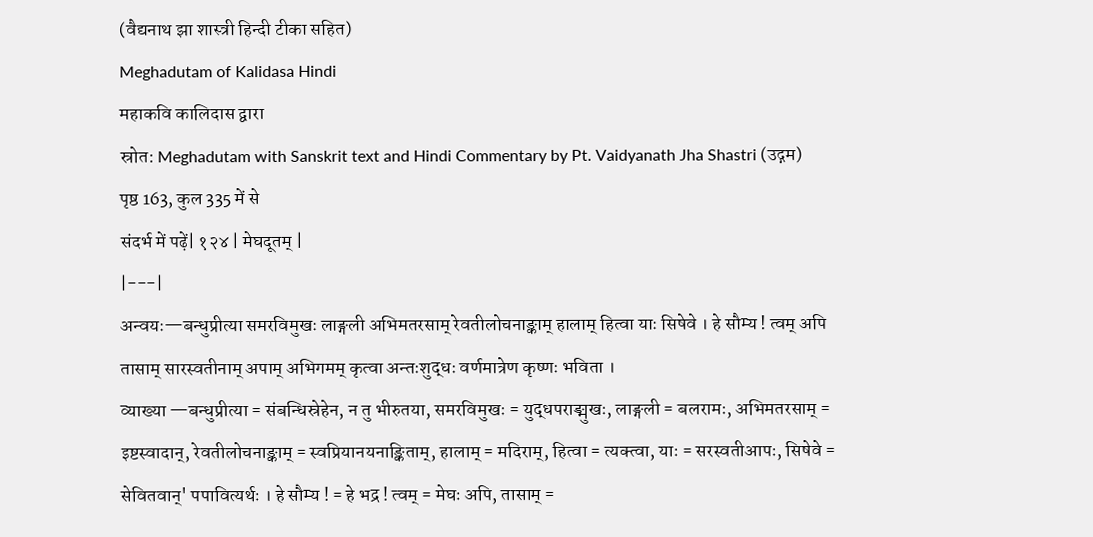(वैद्यनाथ झा शास्त्री हिन्दी टीका सहित)
Meghadutam of Kalidasa Hindi
महाकवि कालिदास द्वारा
स्रोत: Meghadutam with Sanskrit text and Hindi Commentary by Pt. Vaidyanath Jha Shastri (उद्गम)
पृष्ठ 163, कुल 335 में से
संदर्भ में पढ़ें| १२४ | मेघदूतम् |
|---|
अन्वयः—बन्धुप्रीत्या समरविमुखः लाङ्गली अभिमतरसाम् रेवतीलोचनाङ्काम् हालाम् हित्वा याः सिषेवे । हे सौम्य ! त्वम् अपि तासाम् सारस्वतीनाम् अपाम् अभिगमम् कृत्वा अन्तःशुद्धः वर्णमात्रेण कृष्णः भविता ।
व्याख्या —बन्धुप्रीत्या = संबन्धिस्रेहेन, न तु भीरुतया, समरविमुखः = युद्धपराङ्मुखः, लाङ्गली = बलरामः, अभिमतरसाम् = इष्टस्वादान्, रेवतीलोचनाङ्काम् = स्वप्रियानयनाङ्किताम्, हालाम् = मदिराम्, हित्वा = त्यक्त्वा, याः = सरस्वतीआपः, सिषेवे = सेवितवान्' पपावित्यर्थः । हे सौम्य ! = हे भद्र ! त्वम् = मेघः अपि, तासाम् =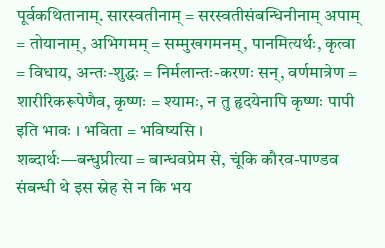पूर्वकथितानाम्. सारस्वतीनाम् = सरस्वतीसंबन्धिनीनाम् अपाम् = तोयानाम्, अभिगमम् = सम्मुखगमनम्, पानमित्यर्थः, कृत्वा = विधाय, अन्तः-शुद्धः = निर्मलान्तः-करणः सन्, वर्णमात्रेण = शारीरिकरूपेणैव, कृष्णः = श्यामः, न तु हृदयेनापि कृष्णः पापी इति भावः । भविता = भविष्यसि ।
शब्दार्थः—बन्धुप्रीत्या = बान्धवप्रेम से, चूंकि कौरव-पाण्डव संबन्धी थे इस स्नेह से न कि भय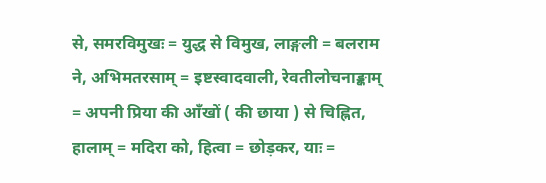से, समरविमुखः = युद्ध से विमुख, लाङ्गली = बलराम ने, अभिमतरसाम् = इष्टस्वादवाली, रेवतीलोचनाङ्काम् = अपनी प्रिया की आँखों ( की छाया ) से चिह्नित, हालाम् = मदिरा को, हित्वा = छोड़कर, याः =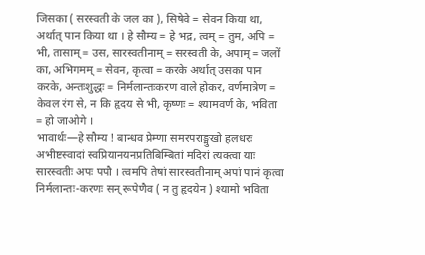जिसका ( सरस्वती के जल का ), सिषेवे = सेवन किया था, अर्थात् पान किया था । हे सौम्य = हे भद्र, त्वम् = तुम, अपि = भी, तासाम् = उस, सारस्वतीनाम् = सरस्वती के, अपाम् = जलों का, अभिगमम् = सेवन, कृत्वा = करके अर्थात् उसका पान करके, अन्तःशुद्धः = निर्मलान्तःकरण वाले होकर, वर्णमात्रेण = केवल रंग से, न कि हृदय से भी, कृष्णः = श्यामवर्ण के, भविता = हो जाओगे ।
भावार्थः—हे सौम्य ! बान्धव प्रेम्णा समरपराङ्मुखो हलधरः अभीष्टस्वादां स्वप्रियानयनप्रतिबिम्बितां मदिरां त्यक्त्वा याः सारस्वतीः अपः पपौ । त्वमपि तेषां सारस्वतीनाम् अपां पानं कृत्वा निर्मलान्तः-करणः सन् रूपेणैव ( न तु हृदयेन ) श्यामो भविता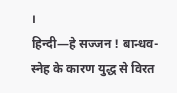।
हिन्दी—हे सज्जन ! बान्धव-स्नेह के कारण युद्ध से विरत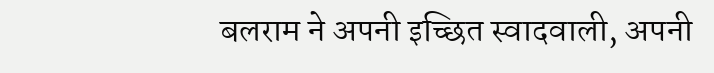बलराम ने अपनी इच्छित स्वादवाली, अपनी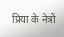प्रिया के नेत्रों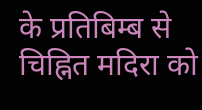के प्रतिबिम्ब से चिह्नित मदिरा को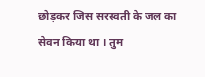छोड़कर जिस सरस्वती के जल का सेवन किया था । तुम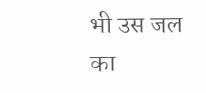भी उस जल का